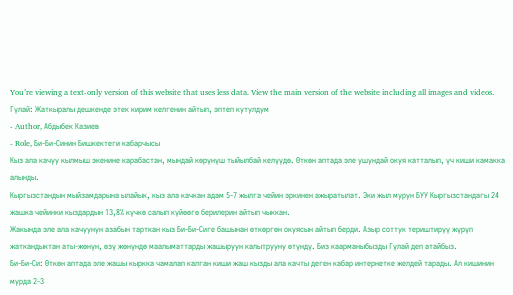You’re viewing a text-only version of this website that uses less data. View the main version of the website including all images and videos.
Гүлай: Жаткыралы дешкенде этек кирим келгенин айтып, эптеп кутулдум
- Author, Абдыбек Казиев
- Role, Би-Би-Синин Бишкектеги кабарчысы
Кыз ала качуу кылмыш экенине карабастан, мындай көрүнүш тыйылбай келүүдө. Өткөн аптада эле ушундай окуя катталып, үч киши камакка алынды.
Кыргызстандын мыйзамдарына ылайык, кыз ала качкан адам 5-7 жылга чейин эркинен ажыратылат. Эки жыл мурун БУУ Кыргызстандагы 24 жашка чейинки кыздардын 13,8% күчкө салып күйөөгө берилерин айтып чыккан.
Жакында эле ала качуунун азабын тарткан кыз Би-Би-Сиге башынан өткөргөн окуясын айтып берди. Азыр соттук териштирүү жүрүп жаткандыктан аты-жөнүн, өзү жөнүндө маалыматтарды жашыруун калытрууну өтүндү. Биз каарманыбызды Гүлай деп атайбыз.
Би-Би-Си: Өткөн аптада эле жашы кыркка чамалап калган киши жаш кызды ала качты деген кабар интернетке желдей тарады. Ал кишинин мурда 2-3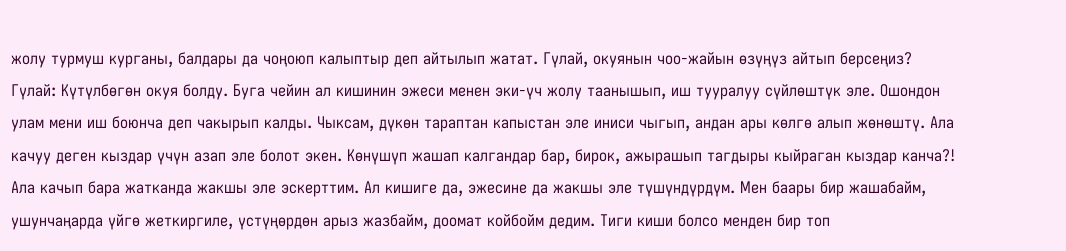жолу турмуш курганы, балдары да чоңоюп калыптыр деп айтылып жатат. Гүлай, окуянын чоо-жайын өзүңүз айтып берсеңиз?
Гүлай: Күтүлбөгөн окуя болду. Буга чейин ал кишинин эжеси менен эки-үч жолу таанышып, иш тууралуу сүйлөштүк эле. Ошондон улам мени иш боюнча деп чакырып калды. Чыксам, дүкөн тараптан капыстан эле иниси чыгып, андан ары көлгө алып жөнөштү. Ала качуу деген кыздар үчүн азап эле болот экен. Көнүшүп жашап калгандар бар, бирок, ажырашып тагдыры кыйраган кыздар канча?! Ала качып бара жатканда жакшы эле эскерттим. Ал кишиге да, эжесине да жакшы эле түшүндүрдүм. Мен баары бир жашабайм, ушунчаңарда үйгө жеткиргиле, үстүңөрдөн арыз жазбайм, доомат койбойм дедим. Тиги киши болсо менден бир топ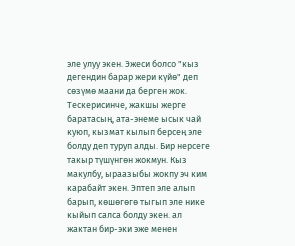эле улуу экен. Эжеси болсо "кыз дегендин барар жери күйө" деп сөзүмө маани да берген жок. Тескерисинче, жакшы жерге баратасың, ата-энеме ысык чай куюп, кызмат кылып берсең эле болду деп туруп алды. Бир нерсеге такыр түшүнгөн жокмун. Кыз макулбу, ыраазыбы жокпу эч ким карабайт экен. Эптеп эле алып барып, көшөгөгө тыгып эле нике кыйып салса болду экен. ал жактан бир-эки эже менен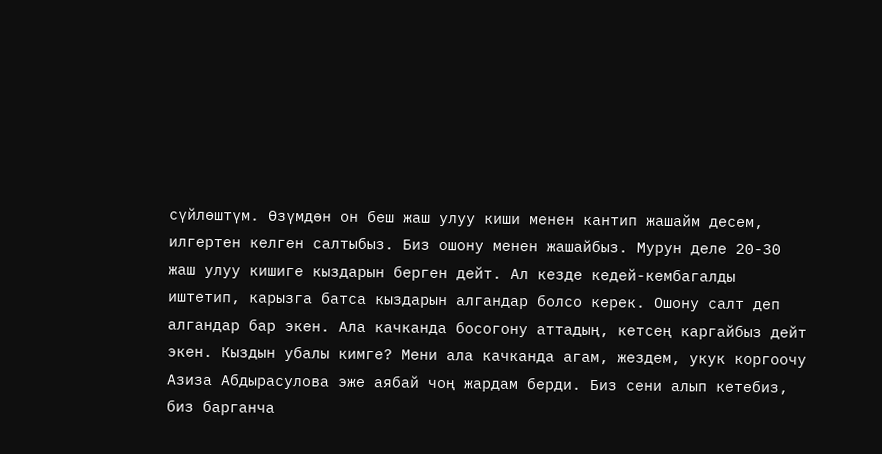сүйлөштүм. Өзүмдөн он беш жаш улуу киши менен кантип жашайм десем, илгертен келген салтыбыз. Биз ошону менен жашайбыз. Мурун деле 20-30 жаш улуу кишиге кыздарын берген дейт. Ал кезде кедей-кембагалды иштетип, карызга батса кыздарын алгандар болсо керек. Ошону салт деп алгандар бар экен. Ала качканда босогону аттадың, кетсең каргайбыз дейт экен. Кыздын убалы кимге? Мени ала качканда агам, жездем, укук коргоочу Азиза Абдырасулова эже аябай чоң жардам берди. Биз сени алып кетебиз, биз барганча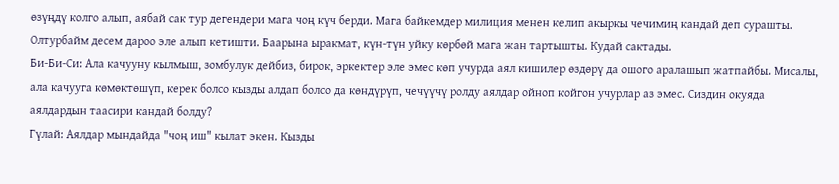өзүңдү колго алып, аябай сак тур дегендери мага чоң күч берди. Мага байкемдер милиция менен келип акыркы чечимиң кандай деп сурашты. Олтурбайм десем дароо эле алып кетишти. Баарына ыракмат, күн-түн уйку көрбөй мага жан тартышты. Кудай сактады.
Би-Би-Си: Ала качууну кылмыш, зомбулук дейбиз, бирок, эркектер эле эмес көп учурда аял кишилер өздөрү да ошого аралашып жатпайбы. Мисалы, ала качууга көмөктөшүп, керек болсо кызды алдап болсо да көндүрүп, чечүүчү ролду аялдар ойноп койгон учурлар аз эмес. Сиздин окуяда аялдардын таасири кандай болду?
Гүлай: Аялдар мындайда "чоң иш" кылат экен. Кызды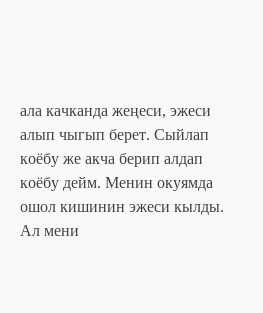ала качканда жеңеси, эжеси алып чыгып берет. Сыйлап коёбу же акча берип алдап коёбу дейм. Менин окуямда ошол кишинин эжеси кылды. Ал мени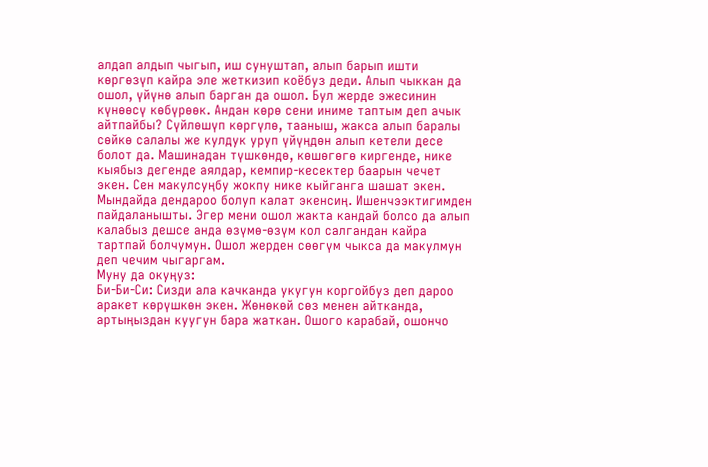алдап алдып чыгып, иш сунуштап, алып барып ишти көргөзүп кайра эле жеткизип коёбуз деди. Алып чыккан да ошол, үйүнө алып барган да ошол. Бул жерде эжесинин күнөөсү көбүрөөк. Андан көрө сени иниме таптым деп ачык айтпайбы? Сүйлөшүп көргүлө, тааныш, жакса алып баралы сөйкө салалы же кулдук уруп үйүңдөн алып кетели десе болот да. Машинадан түшкөндө, көшөгөгө киргенде, нике кыябыз дегенде аялдар, кемпир-кесектер баарын чечет экен. Сен макулсуңбу жокпу нике кыйганга шашат экен. Мындайда дендароо болуп калат экенсиң. Ишенчээктигимден пайдаланышты. Эгер мени ошол жакта кандай болсо да алып калабыз дешсе анда өзүмө-өзүм кол салгандан кайра тартпай болчумун. Ошол жерден сөөгүм чыкса да макулмун деп чечим чыгаргам.
Муну да окуңуз:
Би-Би-Си: Сизди ала качканда укугун коргойбуз деп дароо аракет көрүшкөн экен. Жөнөкөй сөз менен айтканда, артыңыздан куугун бара жаткан. Ошого карабай, ошончо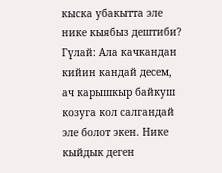кыска убакытта эле нике кыябыз дештиби?
Гүлай: Ала качкандан кийин кандай десем, ач карышкыр байкуш козуга кол салгандай эле болот экен. Нике кыйдык деген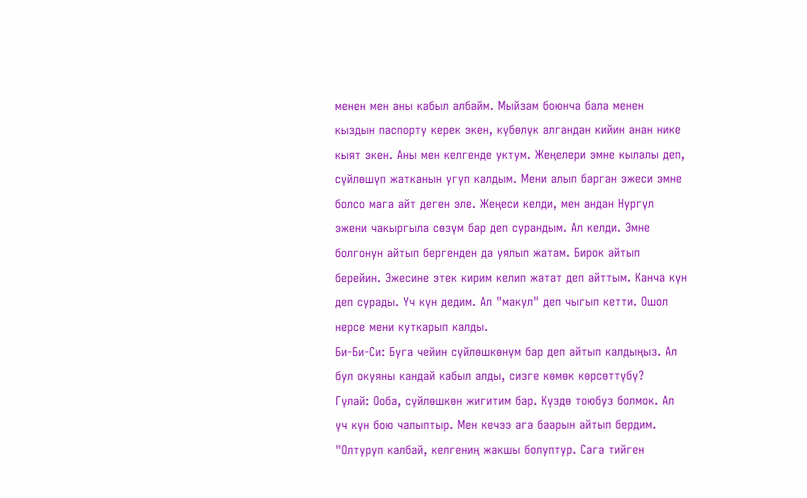менен мен аны кабыл албайм. Мыйзам боюнча бала менен кыздын паспорту керек экен, күбөлүк алгандан кийин анан нике кыят экен. Аны мен келгенде уктум. Жеңелери эмне кылалы деп, сүйлөшүп жатканын угуп калдым. Мени алып барган эжеси эмне болсо мага айт деген эле. Жеңеси келди, мен андан Нургүл эжени чакыргыла сөзүм бар деп сурандым. Ал келди. Эмне болгонун айтып бергенден да уялып жатам. Бирок айтып берейин. Эжесине этек кирим келип жатат деп айттым. Канча күн деп сурады. Үч күн дедим. Ал "макул" деп чыгып кетти. Ошол нерсе мени куткарып калды.
Би-Би-Си: Буга чейин сүйлөшкөнүм бар деп айтып калдыңыз. Ал бул окуяны кандай кабыл алды, сизге көмөк көрсөттүбү?
Гүлай: Ооба, сүйлөшкөн жигитим бар. Күздө тоюбуз болмок. Ал үч күн бою чалыптыр. Мен кечээ ага баарын айтып бердим. "Олтуруп калбай, келгениң жакшы болуптур. Сага тийген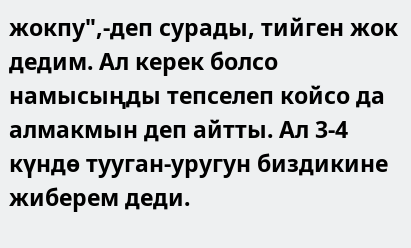жокпу",-деп сурады, тийген жок дедим. Ал керек болсо намысыңды тепселеп койсо да алмакмын деп айтты. Ал 3-4 күндө тууган-уругун биздикине жиберем деди.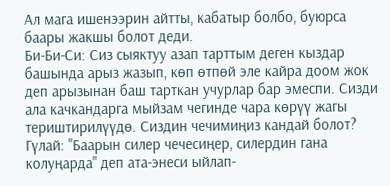Ал мага ишенээрин айтты, кабатыр болбо, буюрса баары жакшы болот деди.
Би-Би-Си: Сиз сыяктуу азап тарттым деген кыздар башында арыз жазып, көп өтпөй эле кайра доом жок деп арызынан баш тарткан учурлар бар эмеспи. Сизди ала качкандарга мыйзам чегинде чара көрүү жагы териштирилүүдө. Сиздин чечимиңиз кандай болот?
Гүлай: "Баарын силер чечесиңер, силердин гана колуңарда" деп ата-энеси ыйлап-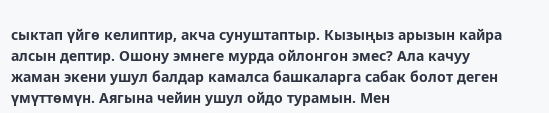сыктап үйгө келиптир, акча сунуштаптыр. Кызыңыз арызын кайра алсын дептир. Ошону эмнеге мурда ойлонгон эмес? Ала качуу жаман экени ушул балдар камалса башкаларга сабак болот деген үмүттөмүн. Аягына чейин ушул ойдо турамын. Мен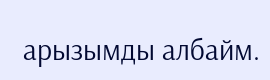арызымды албайм.